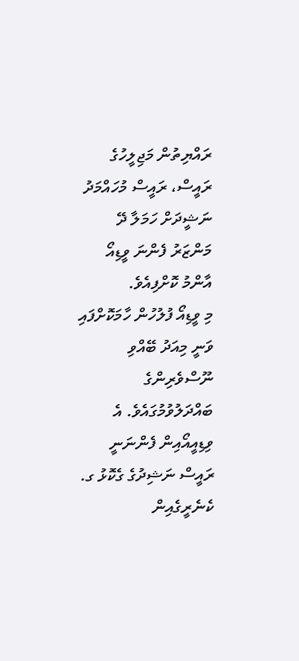ރައްޔިތުން މަޖިލީހުގެ ރައީސް، ރައީސް މުހައްމަދު ނަޝީދަށް ހަމަލާ ދޭ މަންޒަރު ފެންނަ ވީޑިއޯ އާންމު ކޮށްފިއެވެ.
މި ވީޑިއޯ ފުލުހުން ހާމަކޮށްފައި ވަނީ މިއަދު ބޭއްވި ނޫސްވެރިންގެ ބައްދަލުވުމުގައެވެ. އެ ވިޑިއީއޯއިން ފެންނަނީ ރައީސް ނަޝިދުގެ ގެކޮޅު ގ. ކެނެރީގެއިން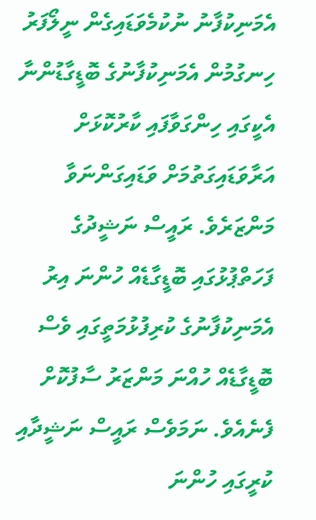އެމަނިކުފާނު ނުކުމެވަޑައިގެން ނީލޯފަރު ހިނގުމުން އެމަނިކުފާނުގެ ބޮޑީގާޑުންނާ އެކީގައި ހިންގަވާފައި ކާރުކޮޅަށް އަރާވަޑައިގަތުމަށް ވަޑައިގަންނަވާ މަންޒަރެވެ. ރައީސް ނަޝީދުގެ ފަހަތްޕުޅުގައި ބޮޑީގާޑެއް ހުންނަ އިރު އެމަނިކުފާނުގެ ކުރިފުޅުމަތީގައި ވެސް ބޮޑީގާޑެއް ހުއްނަ މަންޒަރު ސާފުކޮށް ފެނެއެވެ. ނަމަވެސް ރައީސް ނަޝީދާއި ކުރީގައި ހުންނަ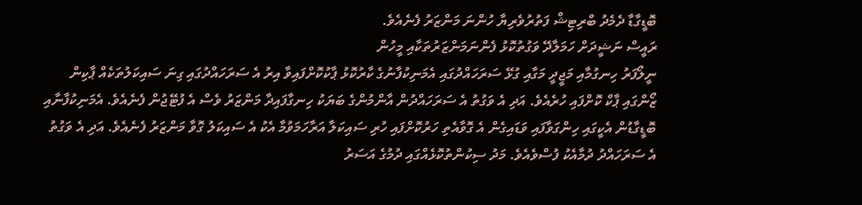ބޮޑީގާޑާ ދެމެދު ބްރިޓިޝް ފަތުރުވެރިޔާ ހުންނަ މަންޒަރު ފެނެއެވެ.
ރައީސް ނަޝީދަށް ހަމަލާދޭ ވަގުތުކޮޅު ފެންނަމަންޒަރުތަކާއި މީހުން
ނީލޯފަރު ހިނގުމާއި މަޖީދީ މަގާއި ގުޅޭ ސަރަހައްދުގައި އެމަނިކުފާނުގެ ކާރުކޮޅު ޕާކުކޮށްފައިވާ އިރު އެ ސަރަހައްދުގައި ގިނަ ސައިކަލުތަކެއް ޕާކިން ޒޯންގައި ޕާކް ކޮށްފައި ހުރެއެވެ. އަދި އެ ވަގުތު އެ ސަރަހައްދުން އާންމުންގެ ބަޔަކު ހިނގާފައިދާ މަންޒަރު ވެސް އެ ފުޓޭޖުން ފެނެއެވެ. އެމަނިކުފާނާއި ބޮޑީގާޑުން އެކީގައި ހިންގަވާފައި ވަޑައިގެން އެ ގޮވާއެތި ހަރުކޮށްފައި ހުރި ސައިކަލާ އަރާހަމަވުމާ އެކު އެ ސައިކަލު ގޮވާ މަންޒަރު ފެނެއެވެ. އަދި އެ ވަގުތު އެ ސަރަހައްދު ދުމާއެކު ފުސްވެއެވެ. މަދު ސިކުންތުކޮޅެއްގައި ދުމުގެ އަސަރު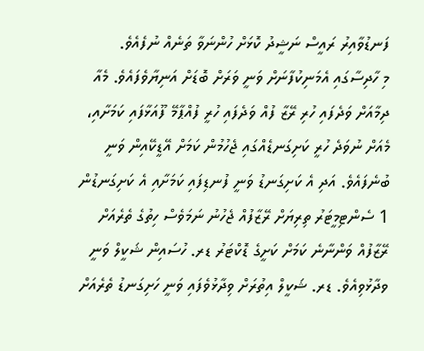ފަނޑުވާއިރު ރައީސް ނަޝީދު ކޮޅަށް ހުންނަވާ ތަނެއް ނުފެއެވެ.
މި ހާދިސާގައި އެމަނިކުފާނަށް ވަނީ ވަރަށް ބޮޑަށް އަނިޔާވެފައެވެ. މެއާ ދިމާއަށް ވަދެފައި ހުރި ރޭޒާ ފުއް ވަދެފައި ހުރީ ފުއްޕާމޭ ފޫއަޅާފައި ކަމަށާއި، މެއަށް ނުވަދެ ހުރީ ކަށިގަނޑެއްގައި ޖެހުމުން ކަމަށް އޭޑީކޭއިން ވަނީ ބުނެފައެވެ. އަދި އެ ކަށިގަނޑު ވަނީ ފުނޑިފައި ކަމަށާއި އެ ކަށިގަނޑުން 1 ސެންޓިމީޓަރު ތިރިޔަށް ރޭޒާފުއް ޖެހުނު ނަމަވެސް ހިތުގެ ތެރެއަށް ރޭޒާފުއް ވަންނާނެ ކަމަށް ކަށީގެ ޑޮކްޓަރު ޑރ. ހުސައިން ޝަކީލް ވަނީ ވދާޅުވިއެވެ. ޑރ. ޝަކީލް އިތުރަށް ވިދާޅުވެފައި ވަނީ ހަށިގަނޑު ތެރެއަށް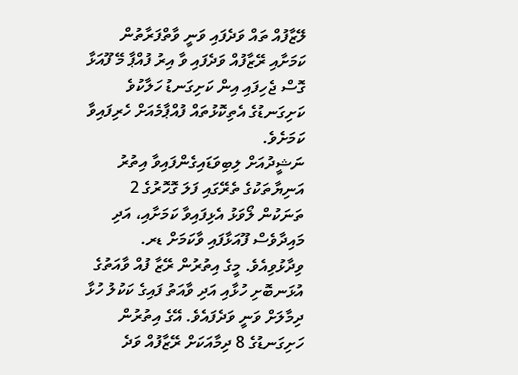ލޭޒާފުއް ތައް ވަދެފައި ވަނީ ވާތްފަރާތުން ކަމަށާއި ރޭޒާފުއް ވަދެފައި ވާ އިރު ފުއްޕާ މޭ ފޫއަޅާ ގޮސް ޖެހިފައި އިން ކަށިގަނޑު ހަލާކުވެ ކަށިގަނޑުގެ އެތިކޮޅުތައް ފުއްޕާމެއަށް ހެރިފައިވާ ކަމަށެވެ.
ނަޝީދުއަށް ލިބިވަޑައިގެންފައިވާ އިތުރު އަނިޔާތަކުގެ ތެރޭގައި ފަލަ ގޮހޮރުގެ 2 ތަނަކުން ލޯވަޅު އެޅިފައިވާ ކަމަށާއި، އަދި މައިދާވެސް ފޫއަޅާފައި ވާކަމަށް ޑރ. ވިދާޅުވިއެވެ. މީގެ އިތުރުން ރޭޒާ ފުއް ވާއަތުގެ އުޅަނބޮށި ހުޅާއި އަދި ވާއަތު ފައިގެ ކަކުލު ހުޅާ ދިމާލަށް ވަނީ ވަދެފައެވެ. އޭގެ އިތުރުން ހަށިގަނޑުގެ 8 ދިމާއަކަށް ރޭޒާފުއް ވަދެ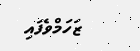ޒަހަމްވެފައި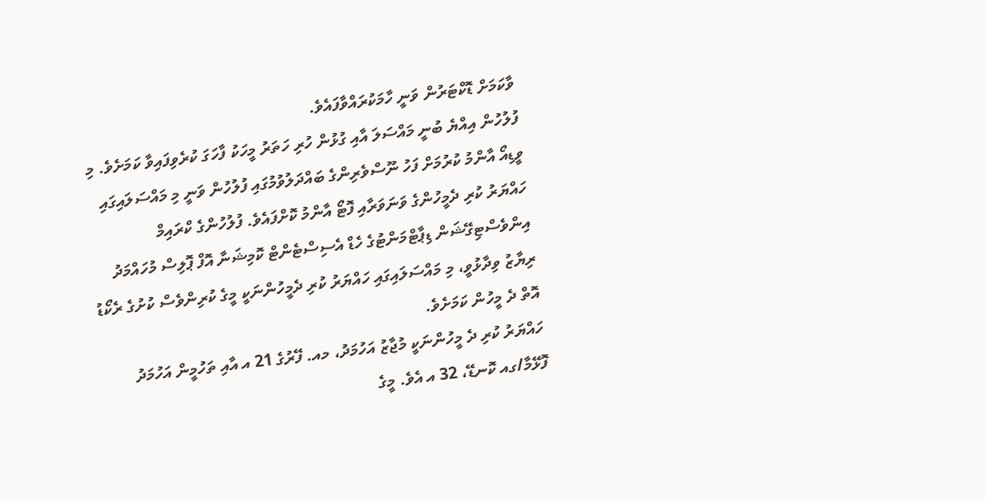ވާކަމަށް ޑޮކްޓަރުން ވަނީ ހާމަކުރައްވާފައެވެ.
ފުލުހުން އިއްޔެ ބުނީ މައްސަލަ އާއި ގުޅުން ހުރި ހަތަރު މީހަކު ފާހަގަ ކުރެވިފައިވާ ކަމަށެވެ. މި ވީޑިއޯ އާންމު ކުރުމަށް ފަހު ނޫސްވެރިންގެ ބައްދަލުވުމުގައި ފުލުހުން ވަނީ މި މައްސަލައިގައި ހައްޔަރު ކުރި ދެމީހުންގެ ވަނަވަރާއި ފޮޓޯ އާންމު ކޮށްފައެވެ. ފުލުހުންގެ ކްރައިމް އިންވެސްޓިގޭޝަން ޑިޕާޓްމަންޓުގެ ހެޑް އެސިސްޓެންޓް ކޮމިޝަނާ އޮފް ޕޮލިސް މުހައްމަދު ރިޔާޒު ވިދާޅުވީ، މި މައްސަލައިގައި ހައްޔަރު ކުރި ދެމީހުންނަކީ މީގެ ކުރިންވެސް ކުށުގެ ރެކޯޑު އޮތް ދެ މީހުން ކަމަށެވެ.
ހައްޔަރު ކުރި ދެ މީހުންނަކީ މުޖާޒު އަހުމަދު، މއ. ފޭރުގެ 21 އ އާއި ތަހުމީން އަހުމަދު ފޮޅޭމާ/ގއ ކޮނޑޭ، 32 އ އެވެ. މީގެ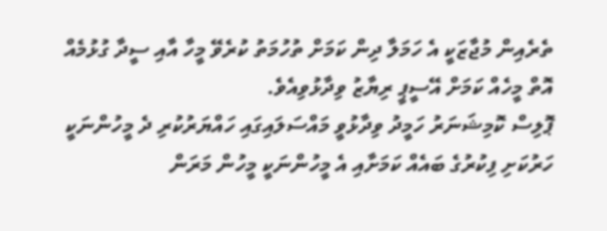ތެރެއިން މުޖާޒަކީ އެ ހަމަލާ ދިން ކަމަށް ތުހުމަތު ކުރެވޭ މީހާ އާއި ސީދާ ގުޅުމެއް އޮތް މީހެއް ކަމަށް އޭސީޕީ ރިޔާޒު ވިދާޅުވިއެވެ.
ޕޮލިސް ކޮމިޝަނަރު ހަމީދު ވިދާޅުވީ މައްސަލައިގައި ހައްޔަރުކުރި ދެ މީހުންނަކީ ހަރުކަށި ފިކުރުގެ ބައެއް ކަމަށާއި އެ މީހުންނަކީ މީހުން މަރަން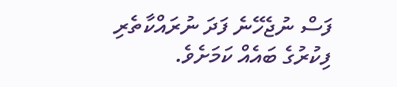ފަސް ނުޖެހޭނެ ފަދަ ނުރައްކާތެރި ފިކުރުގެ ބައެއް ކަމަށެވެ.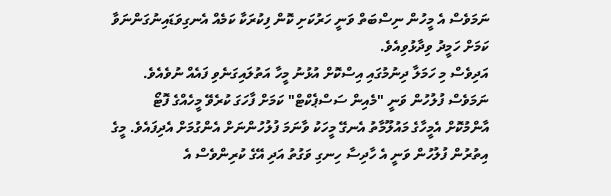ނަމަވެސް އެ މީހުން ނިސްބަތް ވަނީ ހަރުކަށި ކޮން ފިކުރަކާ ކަމެއް އެނގިވަޑައިނުގަންނަވާ ކަމަށް ހަމީދު ވިދާޅުވިއެވެ.
އަދިވެސް މި ހަމަލާ ދިނުމުގައި އިސްކޮށް އުޅުނު މީހާ އަތުލައިގަނެވި ފައެއް ނުވެއެވެ. ނަމަވެސް ފުލުހުން ވަނީ "މެއިން ސަސްޕެކްޓް" ކަމަށް ފާހަގަ ކުރެވޭ މީހެއްގެ ފޮޓޯ އާންމުކޮށް އެމީހާގެ މައުލޫމާތު އެނގޭ މީހަކު ވާނަމަ ފުލުހުންނަށް އެންގުމަށް އެދިފައެވެ. މީގެ އިތުރުން ފުލުހުން ވަނީ އެ ހާދިސާ ހިނގި ވަގުތު އަދި އޭގެ ކުރިންވެސް އެ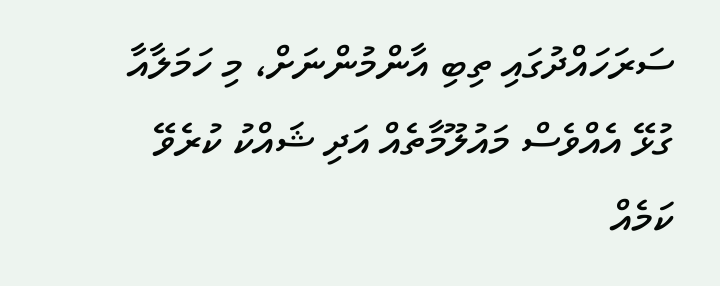ސަރަހައްދުގައި ތިބި އާންމުންނަށް، މި ހަމަލާއާ ގުޅޭ އެއްވެސް މައުލޫމާތެއް އަދި ޝައްކު ކުރެވޭ ކަމެއް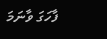ފާހަގަ ވާނަމަ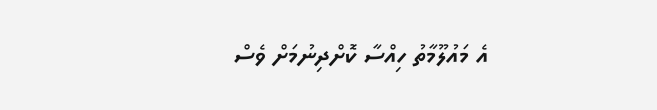އެ މައުލޫމާތު ހިއްސާ ކޮށްދިނުމަށް ވެސް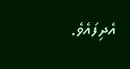އެދިފައެވެ.